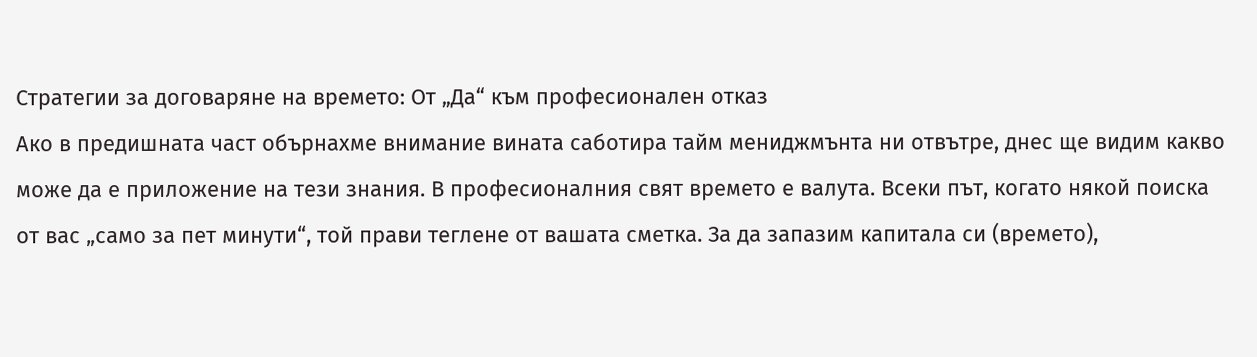Стратегии за договаряне на времето: От „Да“ към професионален отказ
Ако в предишната част обърнахме внимание вината саботира тайм мениджмънта ни отвътре, днес ще видим какво може да е приложение на тези знания. В професионалния свят времето е валута. Всеки път, когато някой поиска от вас „само за пет минути“, той прави теглене от вашата сметка. За да запазим капитала си (времето),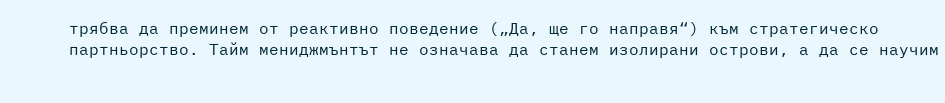трябва да преминем от реактивно поведение („Да, ще го направя“) към стратегическо партньорство. Тайм мениджмънтът не означава да станем изолирани острови, а да се научим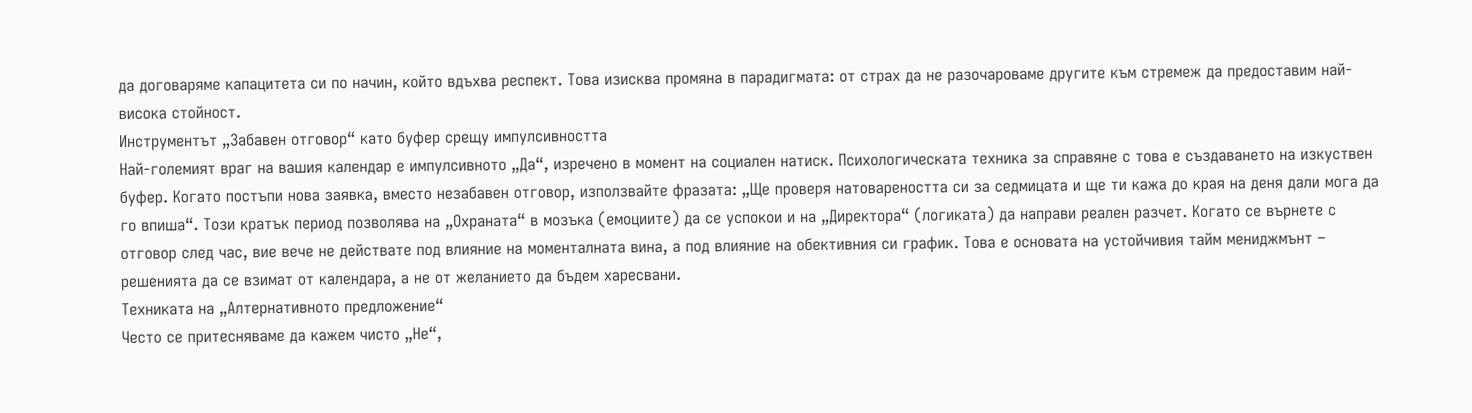да договаряме капацитета си по начин, който вдъхва респект. Това изисква промяна в парадигмата: от страх да не разочароваме другите към стремеж да предоставим най-висока стойност.
Инструментът „Забавен отговор“ като буфер срещу импулсивността
Най-големият враг на вашия календар е импулсивното „Да“, изречено в момент на социален натиск. Психологическата техника за справяне с това е създаването на изкуствен буфер. Когато постъпи нова заявка, вместо незабавен отговор, използвайте фразата: „Ще проверя натовареността си за седмицата и ще ти кажа до края на деня дали мога да го впиша“. Този кратък период позволява на „Охраната“ в мозъка (емоциите) да се успокои и на „Директора“ (логиката) да направи реален разчет. Когато се върнете с отговор след час, вие вече не действате под влияние на моменталната вина, а под влияние на обективния си график. Това е основата на устойчивия тайм мениджмънт – решенията да се взимат от календара, а не от желанието да бъдем харесвани.
Техниката на „Алтернативното предложение“
Често се притесняваме да кажем чисто „Не“,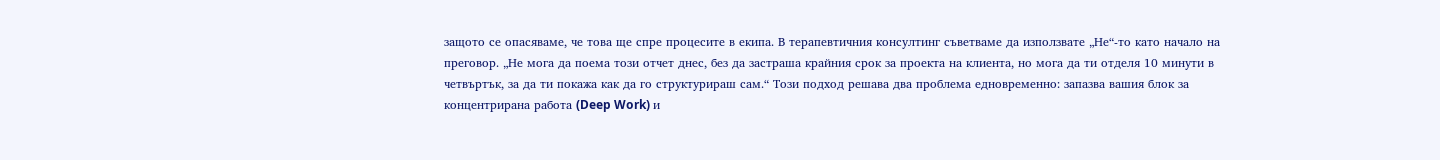защото се опасяваме, че това ще спре процесите в екипа. В терапевтичния консултинг съветваме да използвате „Не“-то като начало на преговор. „Не мога да поема този отчет днес, без да застраша крайния срок за проекта на клиента, но мога да ти отделя 10 минути в четвъртък, за да ти покажа как да го структурираш сам.“ Този подход решава два проблема едновременно: запазва вашия блок за концентрирана работа (Deep Work) и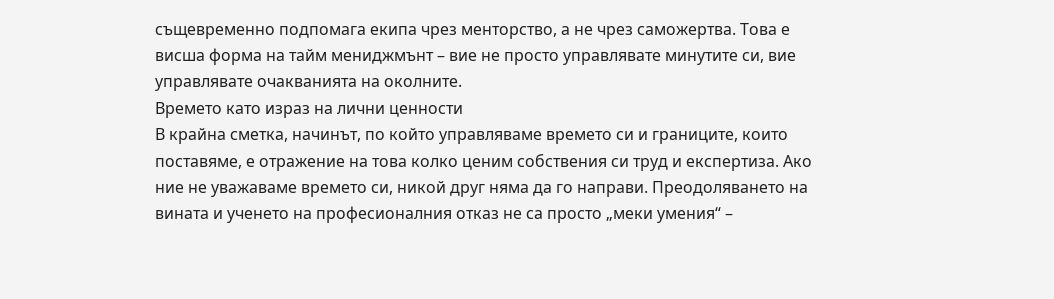същевременно подпомага екипа чрез менторство, а не чрез саможертва. Това е висша форма на тайм мениджмънт – вие не просто управлявате минутите си, вие управлявате очакванията на околните.
Времето като израз на лични ценности
В крайна сметка, начинът, по който управляваме времето си и границите, които поставяме, е отражение на това колко ценим собствения си труд и експертиза. Ако ние не уважаваме времето си, никой друг няма да го направи. Преодоляването на вината и ученето на професионалния отказ не са просто „меки умения“ –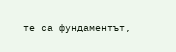те са фундаментът,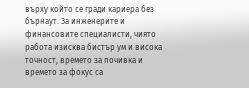върху който се гради кариера без бърнаут. За инженерите и финансовите специалисти, чиято работа изисква бистър ум и висока точност, времето за почивка и времето за фокус са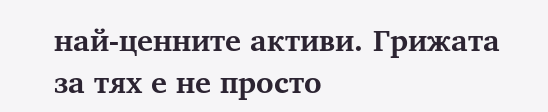най-ценните активи. Грижата за тях е не просто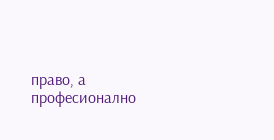право, а професионално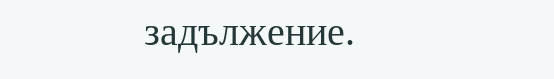задължение.